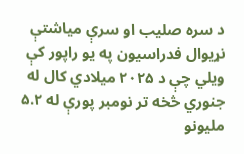د سره صليب او سرې میاشتې نړیوال فدراسیون په یو راپور کې ویلي چې د ۲۰۲۵ میلادي کال له جنوري څخه تر نومبر پورې له ۵.۲ ملیونو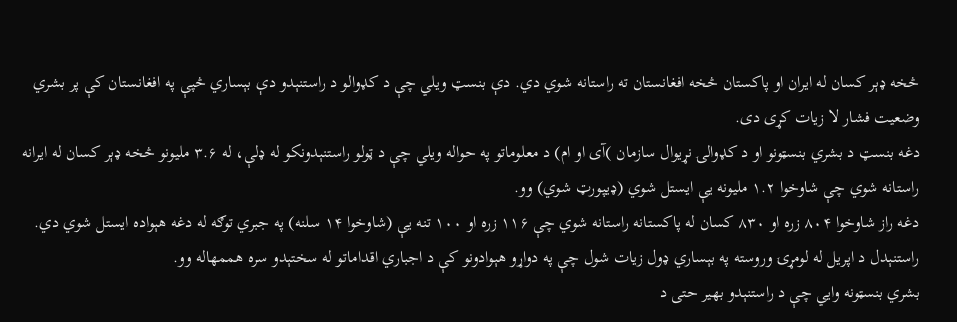څخه ډېر کسان له ایران او پاکستان څخه افغانستان ته راستانه شوي دي. دې بنسټ ویلي چې د کډوالو د راستنېدو دې بېساري څپې په افغانستان کې پر بشري وضعیت فشار لا زیات کړی دی.
دغه بنسټ د بشري بنسټونو او د کډوالۍ نړیوال سازمان )آی او ام) د معلوماتو په حواله ویلي چې د ټولو راستنېدونکو له ډلې، له ۳.۶ ملیونو څخه ډېر کسان له ایرانه راستانه شوي چې شاوخوا ۱.۲ ملیونه یې ایستل شوي (ډیپورټ شوي) وو.
دغه راز شاوخوا ۸۰۴ زره او ۸۳۰ کسان له پاکستانه راستانه شوي چې ۱۱۶ زره او ۱۰۰ تنه یې (شاوخوا ۱۴ سلنه) په جبري توګه له دغه هېواده ایستل شوي دي.
راستنېدل د اپریل له لومړۍ وروسته په بېساري ډول زیات شول چې په دواړو هېوادونو کې د اجباري اقداماتو له سختېدو سره هممهاله وو.
بشري بنسټونه وايي چې د راستنېدو بهیر حتی د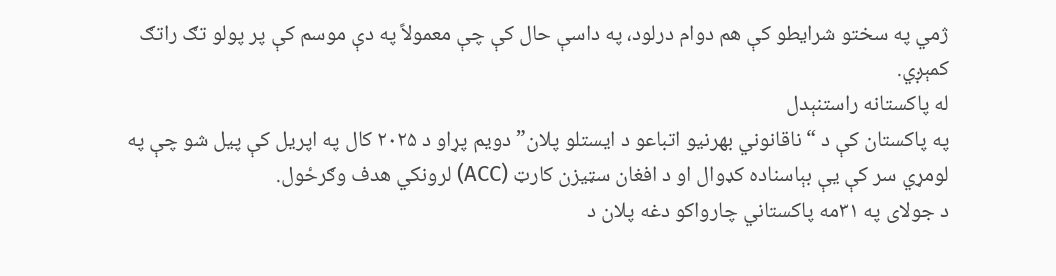ژمي په سختو شرایطو کې هم دوام درلود، په داسې حال کې چې معمولاً په دې موسم کې پر پولو تګ راتګ کمېږي.
له پاکستانه راستنېدل
په پاکستان کې د “ناقانوني بهرنیو اتباعو د ایستلو پلان” دویم پړاو د ۲۰۲۵ کال په اپریل کې پیل شو چې په لومړي سر کې یې بېاسناده کډوال او د افغان سټیزن کارټ (ACC) لرونکي هدف وګرځول.
د جولای په ۳۱مه پاکستاني چارواکو دغه پلان د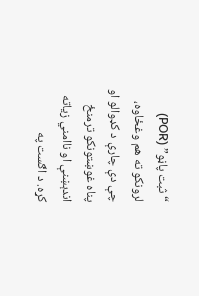“ثبت پاڼو” (POR) لرونکو ته هم وغځاوه، چې دې چارې د کډوالو او پناه غوښتونکو ترمنځ اندېښنې او ناامني زیاته کړه. د اګست په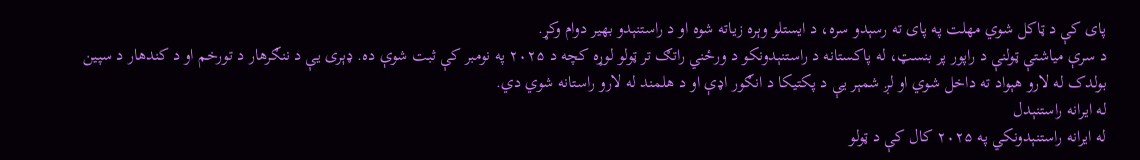پای کې د ټاکل شوي مهلت په پای ته رسېدو سره، د ایستلو وېره زیاته شوه او د راستنېدو بهیر دوام وکړ.
د سرې میاشتې ټولنې د راپور پر بنسټ، له پاکستانه د راستنېدونکو د ورځني راتګ تر ټولو لوړه کچه د ۲۰۲۵ په نومبر کې ثبت شوې ده. ډېری یې د ننګرهار د تورخم او د کندهار د سپین بولدک له لارو هېواد ته داخل شوي او لږ شمېر یې د پکتیکا د انګور اډې او د هلمند له لارو راستانه شوي دي.
له ایرانه راستنېدل
له ایرانه راستنېدونکي په ۲۰۲۵ کال کې د ټولو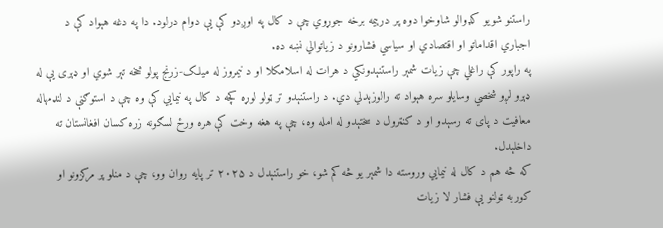راستنو شویو کډوالو شاوخوا دوه پر درېیمه برخه جوړوي چې د کال په اوږدو کې یې دوام درلود. دا په دغه هېواد کې د اجباري اقداماتو او اقتصادي او سیاسي فشارونو د زیاتوالي نښه ده.
په راپور کې راغلي چې زیات شمېر راستنېدونکي د هرات له اسلامکلا او د نیمروز له میلک-زرنج پولو څخه تېر شوي او ډېری یې له ډېرو لږو شخصي وسایلو سره هېواد ته رالوزېدلي دي. د راستنېدو تر ټولو لوړه کچه د کال په نیمايي کې وه چې د استوګنې د لنډمهاله معافیت د پای ته رسېدو او د کنټرول د سختېدو له امله وه، چې په هغه وخت کې هره ورځ لسګونه زره کسان افغانستان ته داخلېدل.
که څه هم د کال له نیمايي وروسته دا شمېر یو څه کم شو، خو راستنېدل د ۲۰۲۵ تر پایه روان وو، چې د منلو پر مرکزونو او کوربه ټولنو یې فشار لا زیات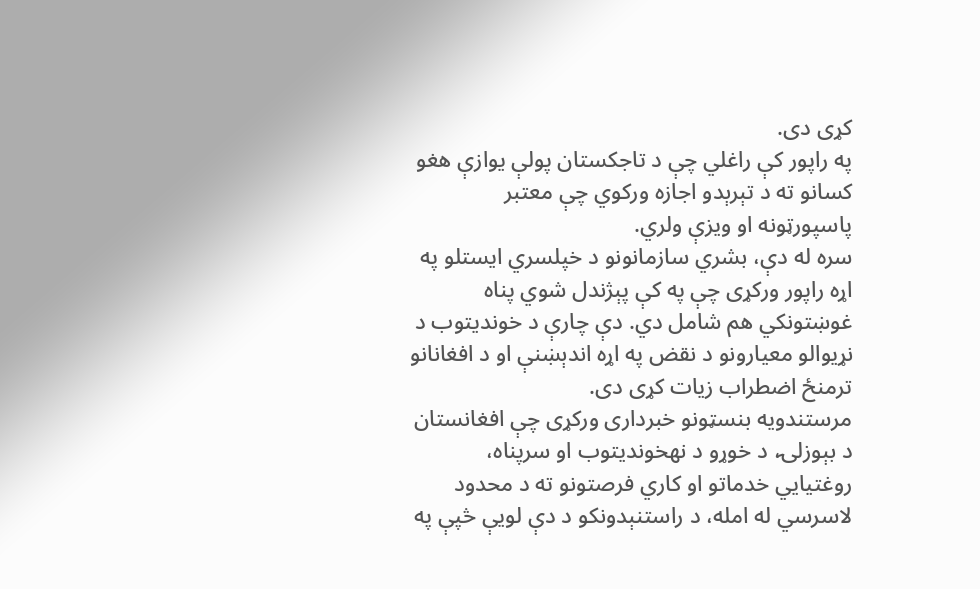کړی دی.
په راپور کې راغلي چې د تاجکستان پولې یوازې هغو کسانو ته د تېرېدو اجازه ورکوي چې معتبر پاسپورټونه او ویزې ولري.
سره له دې، بشري سازمانونو د خپلسري ایستلو په اړه راپور ورکړی چې په کې پېژندل شوي پناه غوښتونکي هم شامل دي. دې چارې د خوندیتوب د نړیوالو معیارونو د نقض په اړه اندېښنې او د افغانانو ترمنځ اضطراب زیات کړی دی.
مرستندویه بنسټونو خبرداری ورکړی چې افغانستان د بېوزلۍ، د خوړو د نهخوندیتوب او سرپناه، روغتیايي خدماتو او کاري فرصتونو ته د محدود لاسرسي له امله، د راستنېدونکو د دې لویې څپې په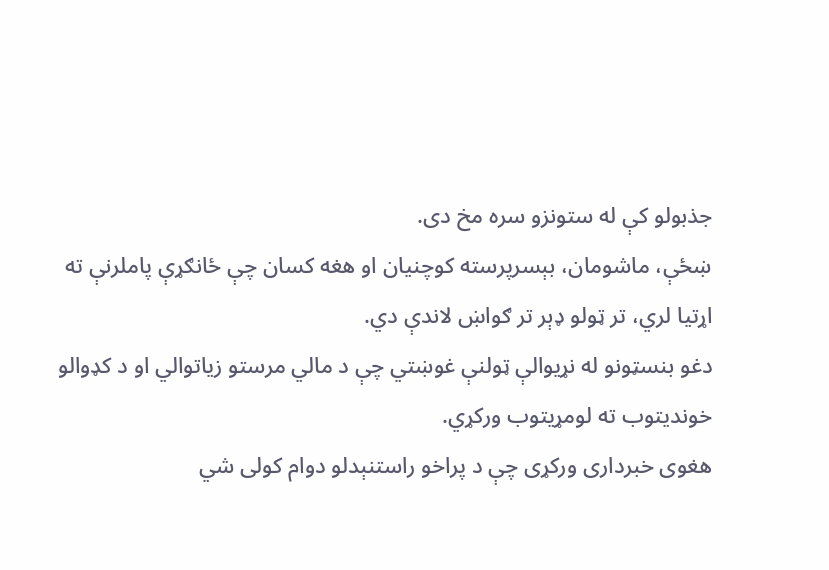جذبولو کې له ستونزو سره مخ دی.
ښځې، ماشومان، بېسرپرسته کوچنیان او هغه کسان چې ځانګړې پاملرنې ته اړتیا لري، تر ټولو ډېر تر ګواښ لاندې دي.
دغو بنسټونو له نړیوالې ټولنې غوښتي چې د مالي مرستو زیاتوالي او د کډوالو خوندیتوب ته لومړیتوب ورکړي.
هغوی خبرداری ورکړی چې د پراخو راستنېدلو دوام کولی شي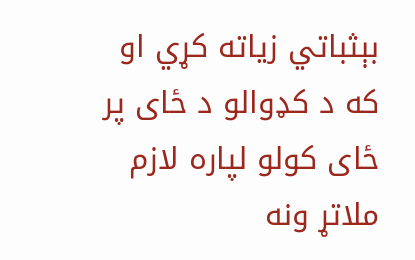بېثباتي زیاته کړي او که د کډوالو د ځای پر ځای کولو لپاره لازم ملاتړ ونه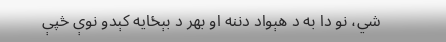شي، نو دا به د هېواد دننه او بهر د بېځایه کېدو نوې څپې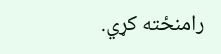رامنځته کړي.